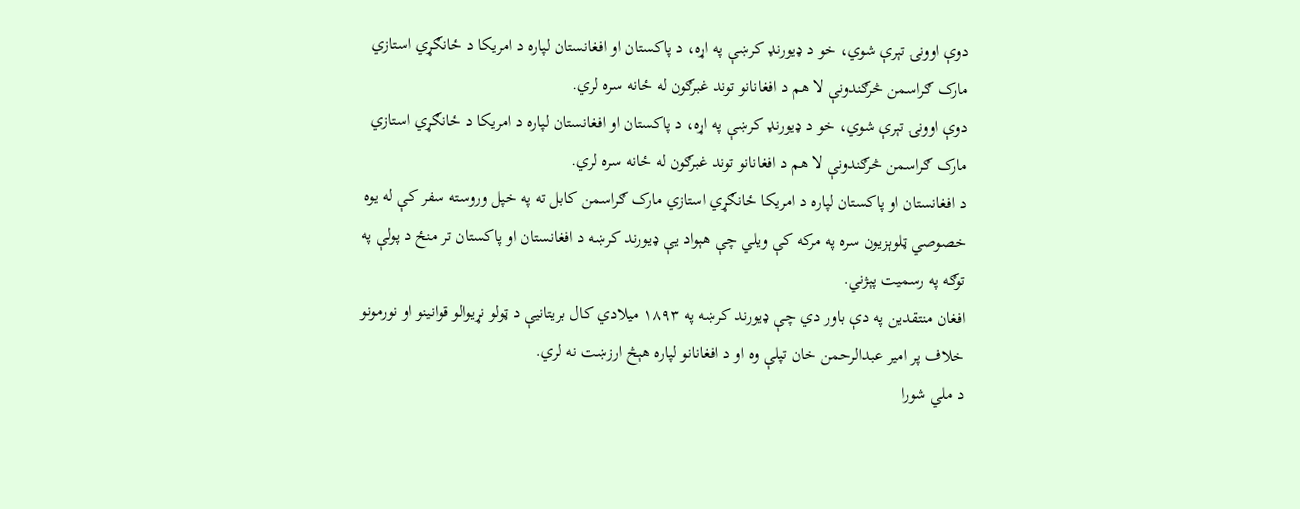دوې اوونۍ تېرې شوي، خو د ډيورنډ كرښې په اړه، د پاكستان او افغانستان لپاره د امريكا د ځانګړي استازي مارک ګراسمن څرګندونې لا هم د افغانانو توند غبرګون له ځانه سره لري.
دوې اوونۍ تېرې شوي، خو د ډيورنډ كرښې په اړه، د پاكستان او افغانستان لپاره د امريكا د ځانګړي استازي مارک ګراسمن څرګندونې لا هم د افغانانو توند غبرګون له ځانه سره لري.
د افغانستان او پاكستان لپاره د امريكا ځانګړي استازي مارک ګراسمن کابل ته په خپل وروسته سفر کې له يوه خصوصي ټلوېزیون سره په مركه كې ويلي چې هېواد يې ډيورند كرښه د افغانستان او پاكستان تر منځ د پولې په توګه په رسميت پېژني.
افغان منتقدین په دې باور دي چې ډیورند کرښه په ۱۸۹۳ میلادي کال بریتانیې د ټولو نړیوالو قوانینو او نورمونو خلاف پر امیر عبدالرحمن خان تپلې وه او د افغانانو لپاره هېڅ ارزښت نه لري.
د ملي شورا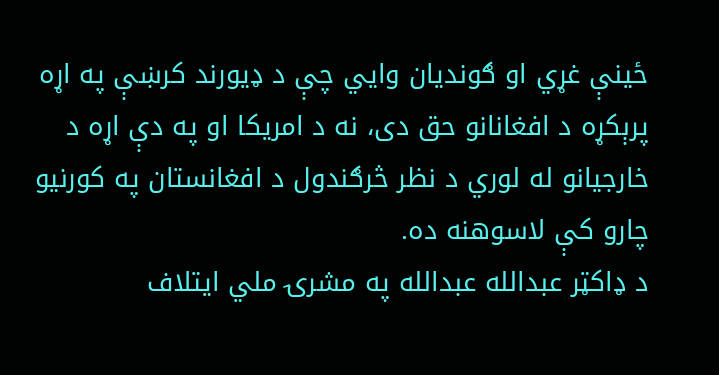ځینې غړي او ګوندیان وايي چې د ډیورند کرښې په اړه پرېکړه د افغانانو حق دی، نه د امریکا او په دې اړه د خارجیانو له لوري د نظر څرګندول د افغانستان په کورنیو چارو کې لاسوهنه ده.
د ډاکټر عبدالله عبدالله په مشرۍ ملي ايتلاف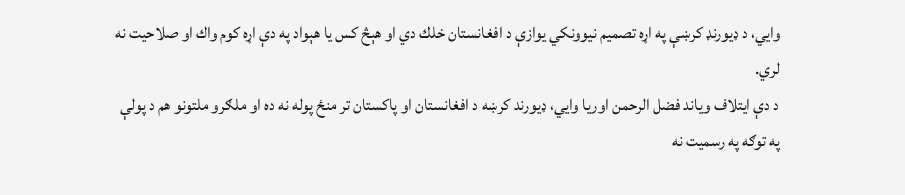وايي، د ډيورنډ كرښې په اړه تصميم نيوونكي يوازې د افغانستان خلك دي او هېڅ كس يا هېواد په دې اړه كوم واك او صلاحيت نه لري.
د دې ايتلاف وياند فضل الرحمن اوريا وايي، ډيورند كرښه د افغانستان او پاكستان تر منځ پوله نه ده او ملګرو ملتونو هم د پولې په توګه په رسميت نه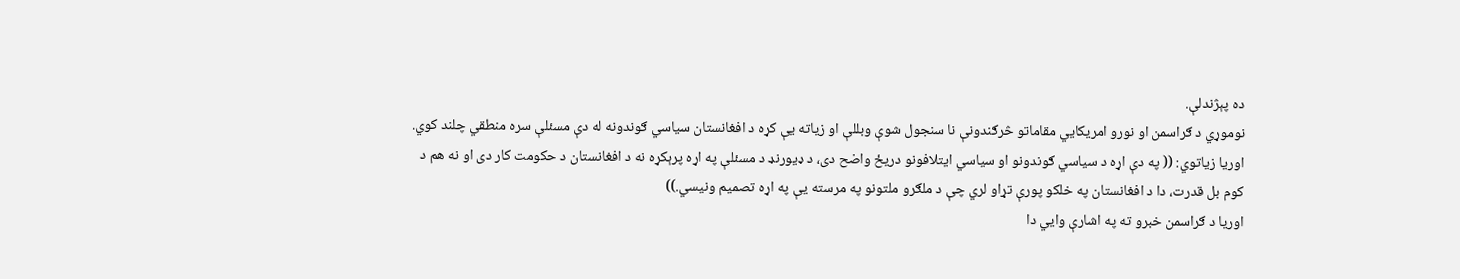ده پېژندلې.
نوموړي د ګراسمن او نورو امریکايي مقاماتو څرګندونې نا سنجول شوې وبللې او زياته يې كړه د افغانستان سياسي ګوندونه له دې مسئلې سره منطقي چلند كوي.
اوريا زياتوي: (( په دې اړه د سياسي ګوندونو او سياسي ايتلافونو دريځ واضح دى، د ډيورنډ د مسئلې په اړه پرېكړه نه د افغانستان د حكومت كار دى او نه هم د كوم بل قدرت، دا د افغانستان په خلكو پورې تړاو لري چې د ملګرو ملتونو په مرسته يې په اړه تصميم ونيسي.))
اوريا د ګراسمن خبرو ته په اشارې وايي دا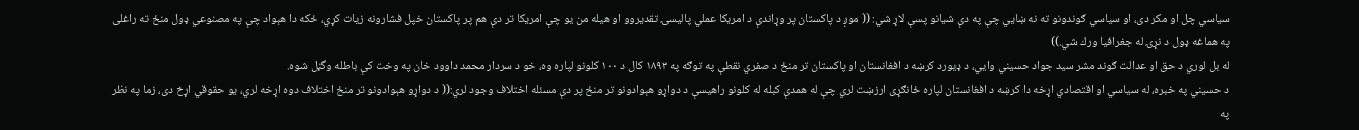سياسي چل او مكر دى، او سياسي ګوندونو ته نه ښايي چې په دې شيانو پسې لاړ شي: (( موږ د پاكستان پر وړاندې د امريكا عملي پاليسۍ تقديروو او هيله من يو چې امريكا تر دې هم پر پاكستان خپل فشارونه زيات كړي، ځکه دا هېواد چې په مصنوعي ډول منځ ته راغلى په هماغه ډول د نړۍ له جغرافيا ورك شي.))
له بل لوري د حق او عدالت ګوند مشر سيد جواد حسيني وايي، د ډيورد كرښه د افغانستان او پاكستان تر منځ د صفري نقطې په توګه په ۱۸۹۳ كال د ۱۰۰ كلونو لپاره وه، خو د سردار محمد داوود خان په وخت كې باطله وگڼل شوه.
د حسيني په خبره، له سياسي او اقتصادي اړخه دا كرښه د افغانستان لپاره ځانګړى ارزښت لري چې له همدې كبله له كلونو راهيسې د دواړو هېوادونو تر منځ پر دې مسئله اختلاف وجود لري:(( د دواړو هېوادونو تر منځ اختلاف دوه اړخه لري، يو حقوقي اړخ دى، زما په نظر په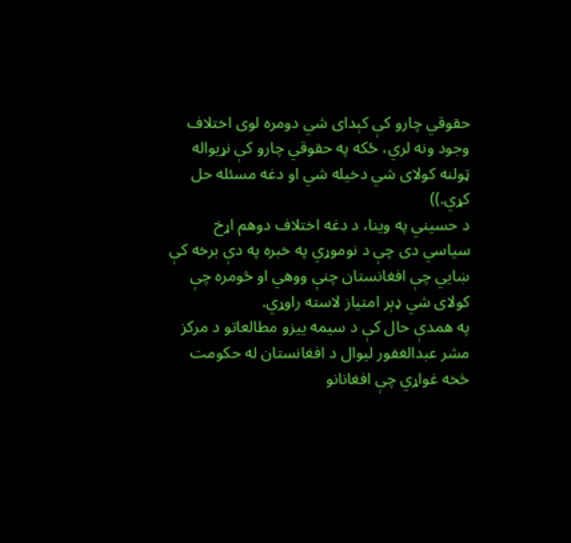حقوقي چارو كې كېداى شي دومره لوى اختلاف وجود ونه لري، ځكه په حقوقي چارو كې نړيواله ټولنه كولاى شي دخيله شي او دغه مسئله حل كړي.))
د حسيني په وينا، د دغه اختلاف دوهم اړخ سياسي دى چې د نوموړي په خبره په دې برخه كې ښايي چې افغانستان چنې ووهي او څومره چې كولاى شي ډېر امتياز لاسته راوړي.
په همدې حال كې د سيمه ييزو مطالعاتو د مركز مشر عبدالغفور ليوال د افغانستان له حكومت څخه غواړي چې افغانانو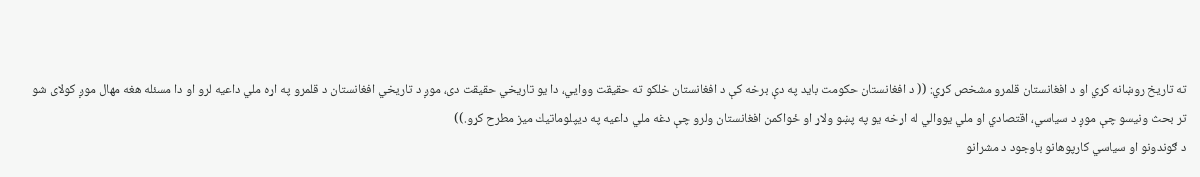ته تاريخ روښانه كړي او د افغانستان قلمرو مشخص كړي: (( د افغانستان حكومت بايد په دې برخه كې د افغانستان خلكو ته حقيقت ووايي، دا يو تاريخي حقيقت دى، موږ د تاريخي افغانستان د قلمرو په اړه ملي داعيه لرو او دا مسئله هغه مهال موږ كولاى شو تر بحث ونيسو چې موږ د سياسي، اقتصادي او ملي يووالي له اړخه يو په پښو ولاړ او ځواكمن افغانستان ولرو چې دغه ملي داعيه په ديپلوماتيك ميز مطرح كړو.))
د ګوندونو او سیاسي کارپوهانو باوجود د مشرانو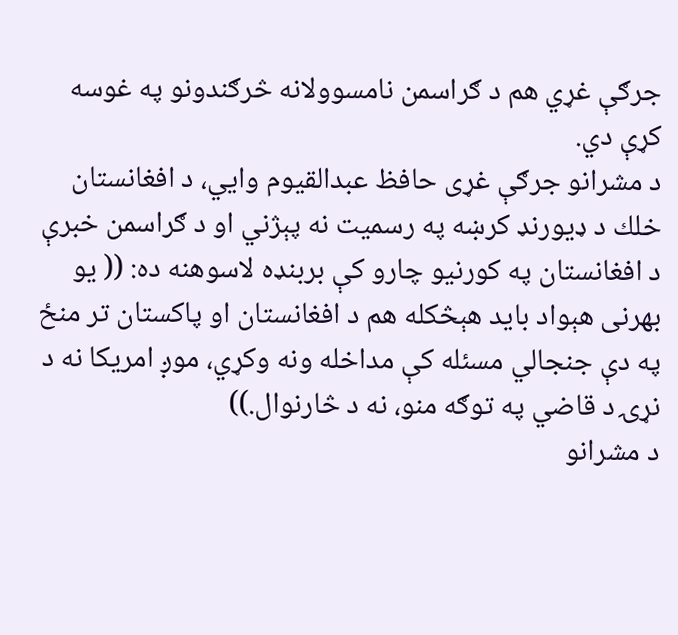جرګې غړي هم د ګراسمن نامسوولانه څرګندونو په غوسه کړې دي.
د مشرانو جرګې غړى حافظ عبدالقيوم وايي، د افغانستان خلك د ډيورنډ كرښه په رسميت نه پېژني او د ګراسمن خبرې د افغانستان په كورنيو چارو كې بربنډه لاسوهنه ده: (( يو بهرنى هېواد بايد هېڅكله هم د افغانستان او پاكستان تر منځ په دې جنجالي مسئله كې مداخله ونه وكړي، موږ امريكا نه د نړۍ د قاضي په توګه منو، نه د څارنوال.))
د مشرانو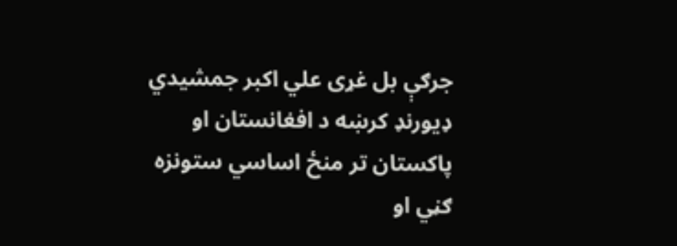جرګې بل غړى علي اكبر جمشيدي ډيورنډ كرښه د افغانستان او پاكستان تر منځ اساسي ستونزه ګڼي او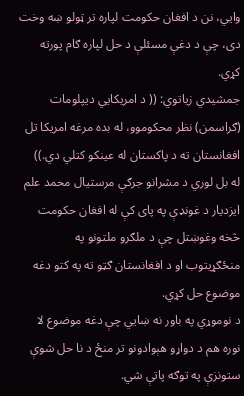وايي، نن د افغان حكومت لپاره تر ټولو ښه وخت دى، چې د دغې مسئلې د حل لپاره ګام پورته كړي.
جمشيدي زياتوي: (( د امريكايي ديپلومات (ګراسمن) نظر محكوموو، له بده مرغه امريكا تل افغانستان ته د پاكستان له عينكو كتلي دي.))
له بل لوري د مشرانو جرګې مرستيال محمد علم ايزديار د غونډې په پاى كې له افغان حكومت څخه وغوښتل چې د ملګرو ملتونو په منځګړيتوب او د افغانستان ګټو ته په كتو دغه موضوع حل كړي.
د نوموړي په باور نه ښايي چې دغه موضوع لا نوره هم د دواړو هېوادونو تر منځ د نا حل شوې ستونزې په توګه پاتې شي.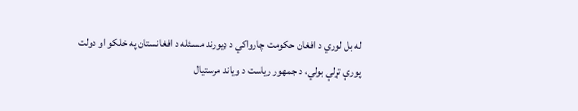له بل لوري د افغان حكومت چارواكي د ډيورند مسـئله د افغانستان په خلكو او دولت پورې تړلې بولي، د جمهور رياست د وياند مرستيال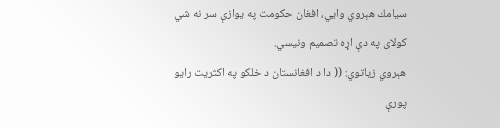سيامك هېروي وايي، افغان حكومت په يوازې سر نه شي كولاى په دې اړه تصميم ونيسي.
هېروي زياتوي: (( دا د افغانستان د خلكو په اكثريت رايو پورې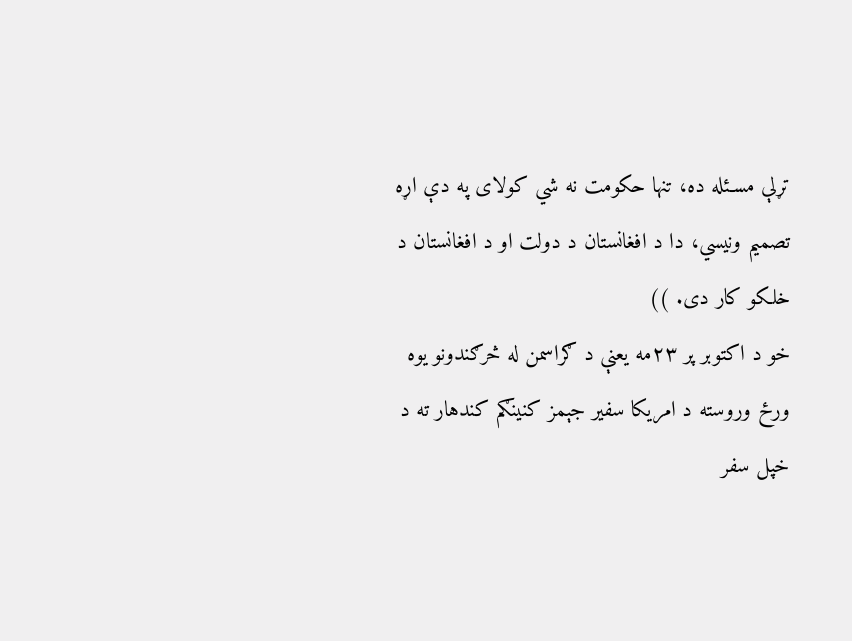تړلې مسـئله ده، تنها حكومت نه شي كولاى په دې اړه تصميم ونيسي، دا د افغانستان د دولت او د افغانستان د خلكو كار دى. ))
خو د اکتوبر پر ۲۳مه یعنې د ګراسمن له څرګندونو یوه ورځ وروسته د امريکا سفير جېمز کنينګم کندهار ته د خپل سفر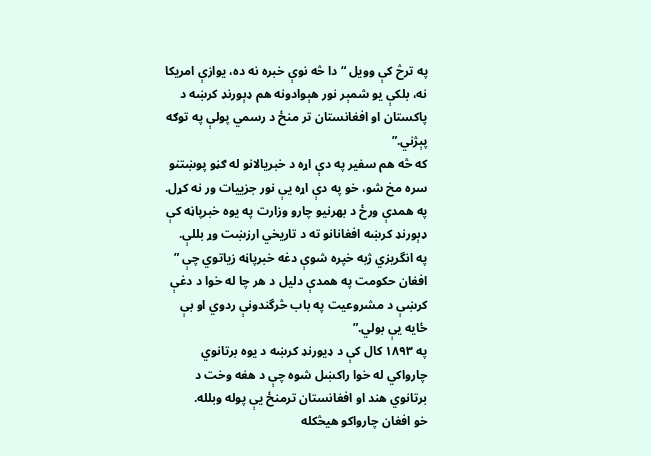په ترڅ کې وويل “دا څه نوې خبره نه ده، يوازې امريکا نه، بلکې يو شمېر نور هېوادونه هم ډېورنډ کرښه د پاکستان او افغانستان تر منځ د رسمي پولې په توګه پېژني.”
که څه هم سفير په دې اړه د خبريالانو له ګڼو پوښتنو سره مخ شو، خو په دې اړه يې نور جزیيات ور نه کړل.
په همدې ورځ د بهرنيو چارو وزارت په يوه خبرپاڼه کې ډېورنډ کرښه افغانانو ته د تاريخي ارزښت وړ بللې.
په انگريزي ژبه خپره شوې دغه خبرپاڼه زياتوي چې ” افغان حکومت په همدې دليل د هر چا له خوا د دغې کرښې د مشروعيت په باب څرگندونې ردوي او بې ځايه يې بولي.”
په ١٨٩۳ کال کې د ډيورنډ کرښه د يوه برتانوي چارواکي له خوا راکښل شوه چې د هغه وخت د برتانوي هند او افغانستان ترمنځ يې پوله وبلله.
خو افغان چارواکو هيڅکله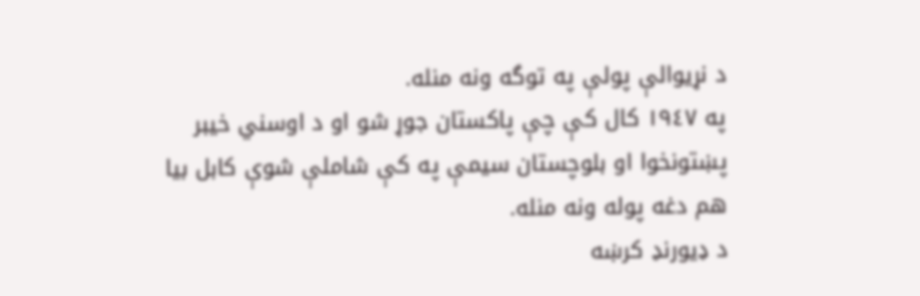د نړيوالې پولې په توگه ونه منله.
په ١٩٤٧ کال کې چې پاکستان جوړ شو او د اوسني خيبر پښتونخوا او بلوچستان سيمې په کې شاملې شوې کابل بيا هم دغه پوله ونه منله.
د ډيورنډ کرښه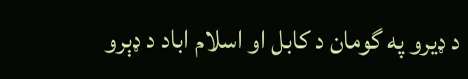د ډيرو په گومان د کابل او اسلام اباد د ډېرو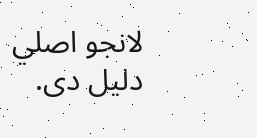لانجو اصلي دليل دى.